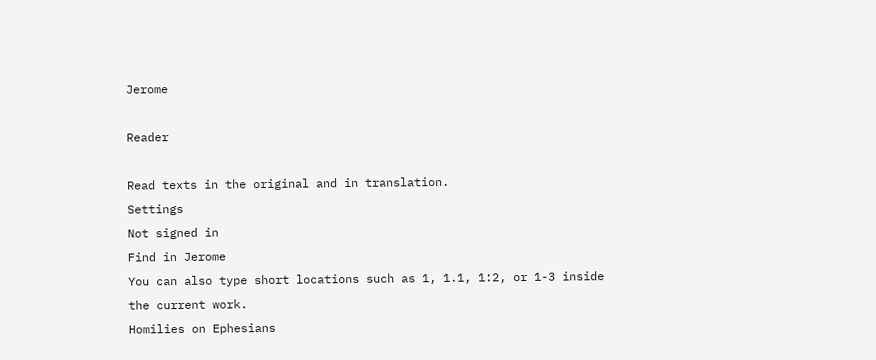Jerome

Reader

Read texts in the original and in translation.
Settings
Not signed in
Find in Jerome
You can also type short locations such as 1, 1.1, 1:2, or 1-3 inside the current work.
Homilies on Ephesians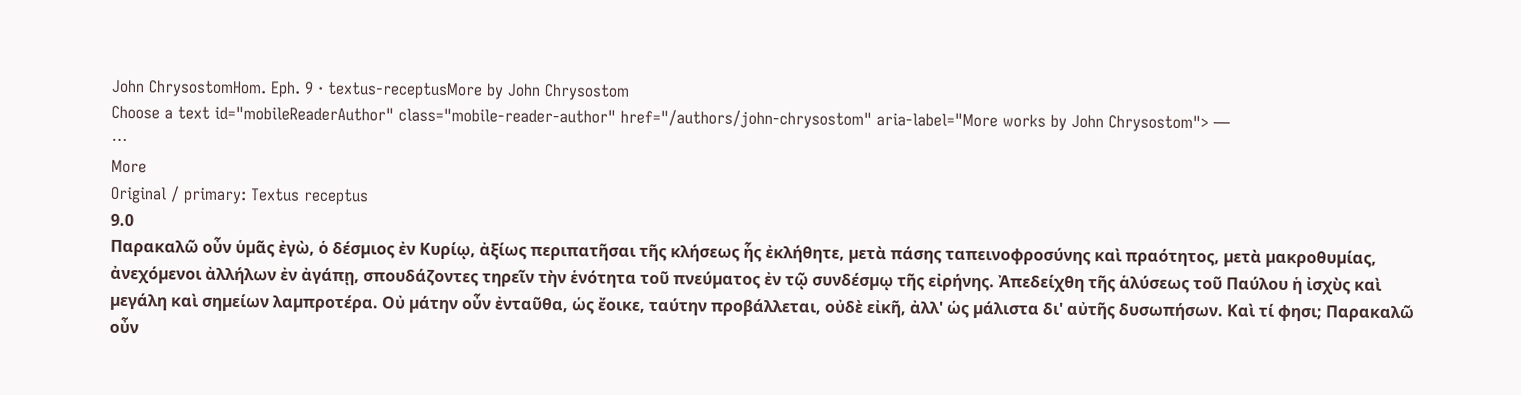John ChrysostomHom. Eph. 9 · textus-receptusMore by John Chrysostom
Choose a text id="mobileReaderAuthor" class="mobile-reader-author" href="/authors/john-chrysostom" aria-label="More works by John Chrysostom"> —
⋯
More
Original / primary: Textus receptus
9.0
Παρακαλῶ οὖν ὑµᾶς ἐγὼ, ὁ δέσµιος ἐν Κυρίῳ, ἀξίως περιπατῆσαι τῆς κλήσεως ἧς ἐκλήθητε, µετὰ πάσης ταπεινοφροσύνης καὶ πραότητος, µετὰ µακροθυµίας, ἀνεχόµενοι ἀλλήλων ἐν ἀγάπῃ, σπουδάζοντες τηρεῖν τὴν ἑνότητα τοῦ πνεύµατος ἐν τῷ συνδέσµῳ τῆς εἰρήνης. Ἀπεδείχθη τῆς ἁλύσεως τοῦ Παύλου ἡ ἰσχὺς καὶ µεγάλη καὶ σηµείων λαµπροτέρα. Οὐ µάτην οὖν ἐνταῦθα, ὡς ἔοικε, ταύτην προβάλλεται, οὐδὲ εἰκῆ, ἀλλ' ὡς µάλιστα δι' αὐτῆς δυσωπήσων. Καὶ τί φησι; Παρακαλῶ οὖν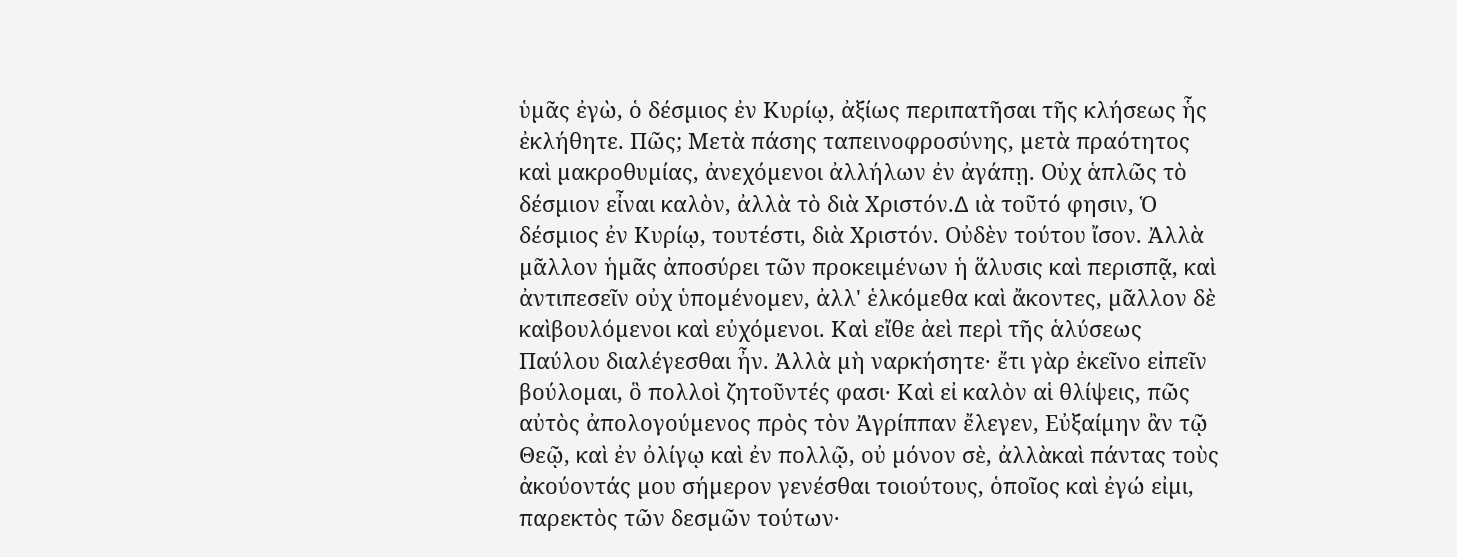ὑµᾶς ἐγὼ, ὁ δέσµιος ἐν Κυρίῳ, ἀξίως περιπατῆσαι τῆς κλήσεως ἧς ἐκλήθητε. Πῶς; Μετὰ πάσης ταπεινοφροσύνης, µετὰ πραότητος καὶ µακροθυµίας, ἀνεχόµενοι ἀλλήλων ἐν ἀγάπῃ. Οὐχ ἁπλῶς τὸ δέσµιον εἶναι καλὸν, ἀλλὰ τὸ διὰ Χριστόν.∆ ιὰ τοῦτό φησιν, Ὁ δέσµιος ἐν Κυρίῳ, τουτέστι, διὰ Χριστόν. Οὐδὲν τούτου ἴσον. Ἀλλὰ µᾶλλον ἡµᾶς ἀποσύρει τῶν προκειµένων ἡ ἅλυσις καὶ περισπᾷ, καὶ ἀντιπεσεῖν οὐχ ὑποµένοµεν, ἀλλ' ἑλκόµεθα καὶ ἄκοντες, µᾶλλον δὲ καὶβουλόµενοι καὶ εὐχόµενοι. Καὶ εἴθε ἀεὶ περὶ τῆς ἁλύσεως Παύλου διαλέγεσθαι ἦν. Ἀλλὰ µὴ ναρκήσητε· ἔτι γὰρ ἐκεῖνο εἰπεῖν βούλοµαι, ὃ πολλοὶ ζητοῦντές φασι· Καὶ εἰ καλὸν αἱ θλίψεις, πῶς αὐτὸς ἀπολογούµενος πρὸς τὸν Ἀγρίππαν ἔλεγεν, Εὐξαίµην ἂν τῷ Θεῷ, καὶ ἐν ὀλίγῳ καὶ ἐν πολλῷ, οὐ µόνον σὲ, ἀλλὰκαὶ πάντας τοὺς ἀκούοντάς µου σήµερον γενέσθαι τοιούτους, ὁποῖος καὶ ἐγώ εἰµι, παρεκτὸς τῶν δεσµῶν τούτων·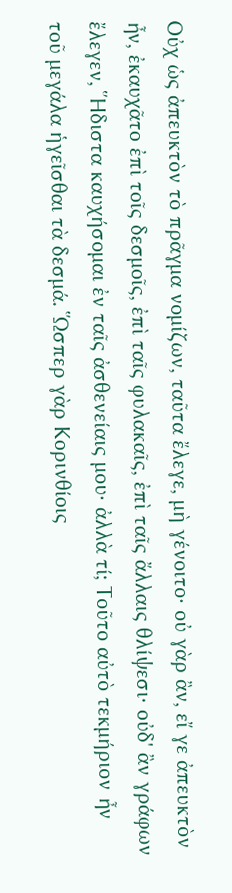Οὐχ ὡς ἀπευκτὸν τὸ πρᾶγµα νοµίζων, ταῦτα ἔλεγε, µὴ γένοιτο· οὐ γὰρ ἂν, εἴ γε ἀπευκτὸν ἦν, ἐκαυχᾶτο ἐπὶ τοῖς δεσµοῖς, ἐπὶ ταῖς φυλακαῖς, ἐπὶ ταῖς ἄλλαις θλίψεσι· οὐδ' ἂν γράφων ἔλεγεν, Ἥδιστα καυχήσοµαι ἐν ταῖς ἀσθενείαις µου· ἀλλὰ τί; Τοῦτο αὐτὸ τεκµήριον ἦν τοῦ µεγάλα ἡγεῖσθαι τὰ δεσµά. Ὥσπερ γὰρ Κορινθίοις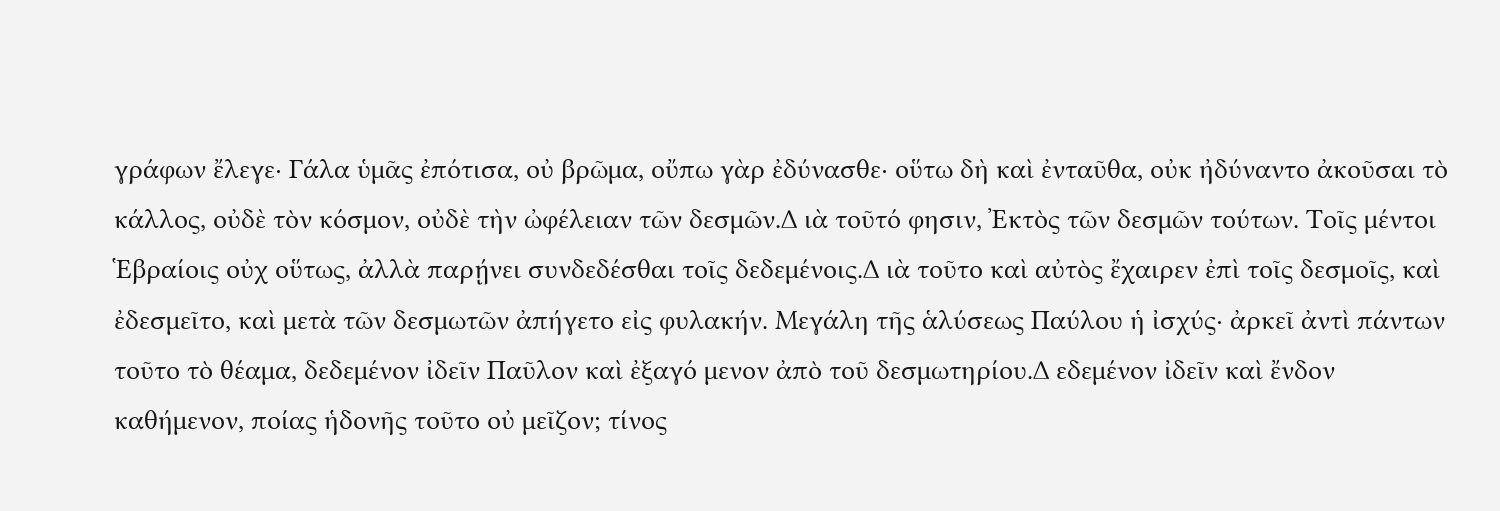γράφων ἔλεγε· Γάλα ὑµᾶς ἐπότισα, οὐ βρῶµα, οὔπω γὰρ ἐδύνασθε· οὕτω δὴ καὶ ἐνταῦθα, οὐκ ἠδύναντο ἀκοῦσαι τὸ κάλλος, οὐδὲ τὸν κόσµον, οὐδὲ τὴν ὠφέλειαν τῶν δεσµῶν.∆ ιὰ τοῦτό φησιν, Ἐκτὸς τῶν δεσµῶν τούτων. Τοῖς µέντοι Ἑβραίοις οὐχ οὕτως, ἀλλὰ παρῄνει συνδεδέσθαι τοῖς δεδεµένοις.∆ ιὰ τοῦτο καὶ αὐτὸς ἔχαιρεν ἐπὶ τοῖς δεσµοῖς, καὶ ἐδεσµεῖτο, καὶ µετὰ τῶν δεσµωτῶν ἀπήγετο εἰς φυλακήν. Μεγάλη τῆς ἁλύσεως Παύλου ἡ ἰσχύς· ἀρκεῖ ἀντὶ πάντων τοῦτο τὸ θέαµα, δεδεµένον ἰδεῖν Παῦλον καὶ ἐξαγό µενον ἀπὸ τοῦ δεσµωτηρίου.∆ εδεµένον ἰδεῖν καὶ ἔνδον καθήµενον, ποίας ἡδονῆς τοῦτο οὐ µεῖζον; τίνος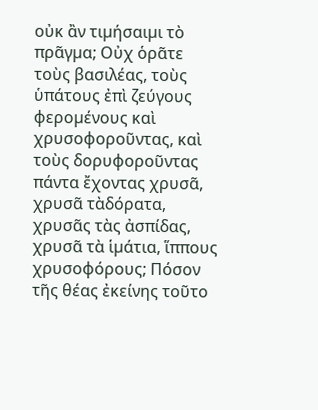οὐκ ἂν τιµήσαιµι τὸ πρᾶγµα; Οὐχ ὁρᾶτε τοὺς βασιλέας, τοὺς ὑπάτους ἐπὶ ζεύγους φεροµένους καὶ χρυσοφοροῦντας, καὶ τοὺς δορυφοροῦντας πάντα ἔχοντας χρυσᾶ, χρυσᾶ τὰδόρατα, χρυσᾶς τὰς ἀσπίδας, χρυσᾶ τὰ ἱµάτια, ἵππους χρυσοφόρους; Πόσον τῆς θέας ἐκείνης τοῦτο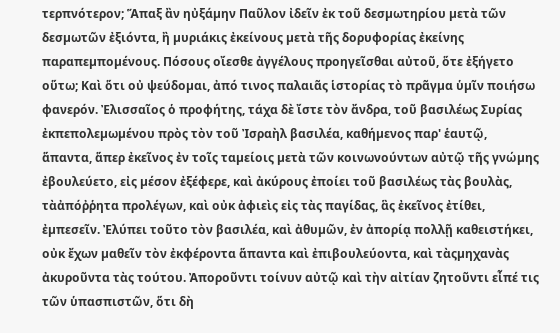τερπνότερον; Ἅπαξ ἂν ηὐξάµην Παῦλον ἰδεῖν ἐκ τοῦ δεσµωτηρίου µετὰ τῶν δεσµωτῶν ἐξιόντα, ἢ µυριάκις ἐκείνους µετὰ τῆς δορυφορίας ἐκείνης παραπεµποµένους. Πόσους οἴεσθε ἀγγέλους προηγεῖσθαι αὐτοῦ, ὅτε ἐξήγετο οὕτω; Καὶ ὅτι οὐ ψεύδοµαι, ἀπό τινος παλαιᾶς ἱστορίας τὸ πρᾶγµα ὑµῖν ποιήσω φανερόν. Ἐλισσαῖος ὁ προφήτης, τάχα δὲ ἴστε τὸν ἄνδρα, τοῦ βασιλέως Συρίας ἐκπεπολεµωµένου πρὸς τὸν τοῦ Ἰσραὴλ βασιλέα, καθήµενος παρ' ἑαυτῷ, ἅπαντα, ἅπερ ἐκεῖνος ἐν τοῖς ταµείοις µετὰ τῶν κοινωνούντων αὐτῷ τῆς γνώµης ἐβουλεύετο, εἰς µέσον ἐξέφερε, καὶ ἀκύρους ἐποίει τοῦ βασιλέως τὰς βουλὰς, τὰἀπόῤῥητα προλέγων, καὶ οὐκ ἀφιεὶς εἰς τὰς παγίδας, ἃς ἐκεῖνος ἐτίθει, ἐµπεσεῖν. Ἐλύπει τοῦτο τὸν βασιλέα, καὶ ἀθυµῶν, ἐν ἀπορίᾳ πολλῇ καθειστήκει, οὐκ ἔχων µαθεῖν τὸν ἐκφέροντα ἅπαντα καὶ ἐπιβουλεύοντα, καὶ τὰςµηχανὰς ἀκυροῦντα τὰς τούτου. Ἀποροῦντι τοίνυν αὐτῷ καὶ τὴν αἰτίαν ζητοῦντι εἶπέ τις τῶν ὑπασπιστῶν, ὅτι δὴ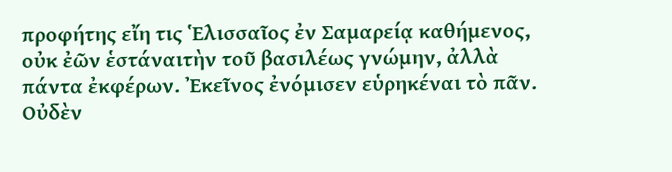προφήτης εἴη τις Ἑλισσαῖος ἐν Σαµαρείᾳ καθήµενος, οὐκ ἐῶν ἑστάναιτὴν τοῦ βασιλέως γνώµην, ἀλλὰ πάντα ἐκφέρων. Ἐκεῖνος ἐνόµισεν εὑρηκέναι τὸ πᾶν. Οὐδὲν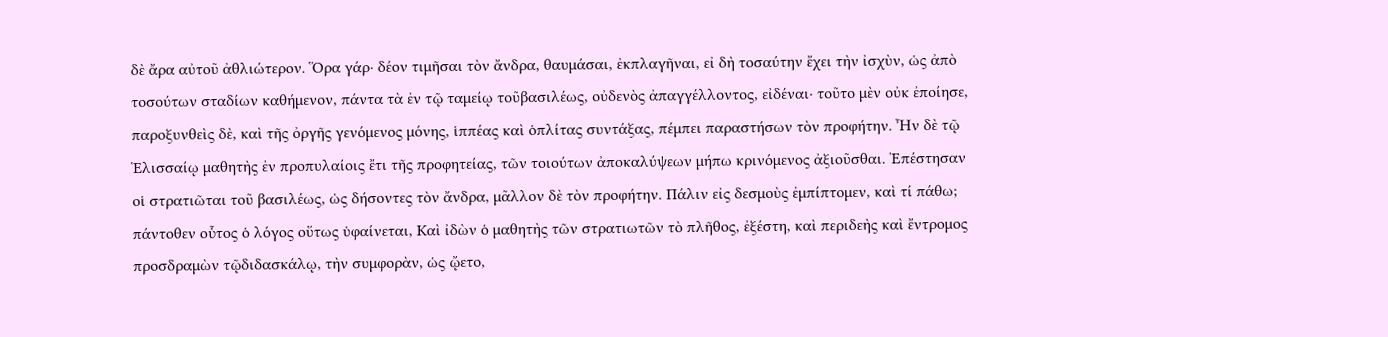δὲ ἄρα αὐτοῦ ἀθλιώτερον. Ὅρα γάρ· δέον τιµῆσαι τὸν ἄνδρα, θαυµάσαι, ἐκπλαγῆναι, εἰ δὴ τοσαύτην ἔχει τὴν ἰσχὺν, ὡς ἀπὸ τοσούτων σταδίων καθήµενον, πάντα τὰ ἐν τῷ ταµείῳ τοῦβασιλέως, οὐδενὸς ἀπαγγέλλοντος, εἰδέναι· τοῦτο µὲν οὐκ ἐποίησε, παροξυνθεὶς δὲ, καὶ τῆς ὀργῆς γενόµενος µόνης, ἱππέας καὶ ὁπλίτας συντάξας, πέµπει παραστήσων τὸν προφήτην. Ἦν δὲ τῷ Ἑλισσαίῳ µαθητὴς ἐν προπυλαίοις ἔτι τῆς προφητείας, τῶν τοιούτων ἀποκαλύψεων µήπω κρινόµενος ἀξιοῦσθαι. Ἐπέστησαν οἱ στρατιῶται τοῦ βασιλέως, ὡς δήσοντες τὸν ἄνδρα, µᾶλλον δὲ τὸν προφήτην. Πάλιν εἰς δεσµοὺς ἐµπίπτοµεν, καὶ τί πάθω; πάντοθεν οὗτος ὁ λόγος οὕτως ὑφαίνεται, Καὶ ἰδὼν ὁ µαθητὴς τῶν στρατιωτῶν τὸ πλῆθος, ἐξέστη, καὶ περιδεὴς καὶ ἔντροµος προσδραµὼν τῷδιδασκάλῳ, τὴν συµφορὰν, ὡς ᾤετο,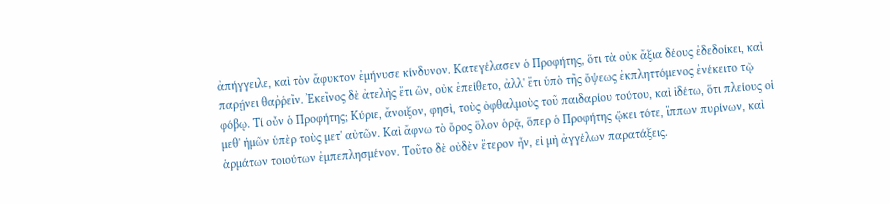ἀπήγγειλε, καὶ τὸν ἄφυκτον ἐµήνυσε κίνδυνον. Κατεγέλασεν ὁ Προφήτης, ὅτι τὰ οὐκ ἄξια δέους ἐδεδοίκει, καὶ παρῄνει θαῤῥεῖν. Ἐκεῖνος δὲ ἀτελὴς ἔτι ὢν, οὐκ ἐπείθετο, ἀλλ' ἔτι ὑπὸ τῆς ὄψεως ἐκπληττόµενος ἐνέκειτο τῷ φόβῳ. Τί οὖν ὁ Προφήτης; Κύριε, ἄνοιξον, φησὶ, τοὺς ὀφθαλµοὺς τοῦ παιδαρίου τούτου, καὶ ἰδέτω, ὅτι πλείους οἱ µεθ' ἡµῶν ὑπὲρ τοὺς µετ' αὐτῶν. Καὶ ἄφνω τὸ ὄρος ὅλον ὁρᾷ, ὅπερ ὁ Προφήτης ᾤκει τότε, ἵππων πυρίνων, καὶ ἁρµάτων τοιούτων ἐµπεπλησµένον. Τοῦτο δὲ οὐδὲν ἕτερον ἦν, εἰ µὴ ἀγγέλων παρατάξεις.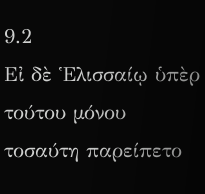9.2
Εἰ δὲ Ἑλισσαίῳ ὑπὲρ τούτου µόνου τοσαύτη παρείπετο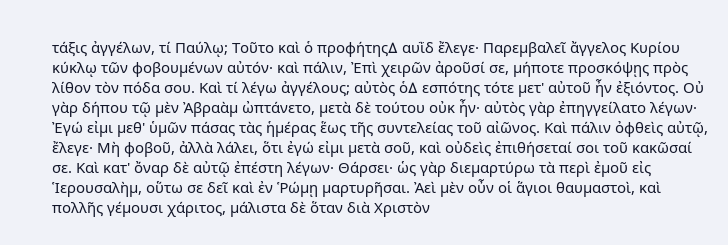τάξις ἀγγέλων, τί Παύλῳ; Τοῦτο καὶ ὁ προφήτης∆ αυῒδ ἔλεγε· Παρεµβαλεῖ ἄγγελος Κυρίου κύκλῳ τῶν φοβουµένων αὐτόν· καὶ πάλιν, Ἐπὶ χειρῶν ἀροῦσί σε, µήποτε προσκόψῃς πρὸς λίθον τὸν πόδα σου. Καὶ τί λέγω ἀγγέλους; αὐτὸς ὁ∆ εσπότης τότε µετ' αὐτοῦ ἦν ἐξιόντος. Οὐ γὰρ δήπου τῷ µὲν Ἀβραὰµ ὠπτάνετο, µετὰ δὲ τούτου οὐκ ἦν· αὐτὸς γὰρ ἐπηγγείλατο λέγων· Ἐγώ εἰµι µεθ' ὑµῶν πάσας τὰς ἡµέρας ἕως τῆς συντελείας τοῦ αἰῶνος. Καὶ πάλιν ὀφθεὶς αὐτῷ, ἔλεγε· Μὴ φοβοῦ, ἀλλὰ λάλει, ὅτι ἐγώ εἰµι µετὰ σοῦ, καὶ οὐδεὶς ἐπιθήσεταί σοι τοῦ κακῶσαί σε. Καὶ κατ' ὄναρ δὲ αὐτῷ ἐπέστη λέγων· Θάρσει· ὡς γὰρ διεµαρτύρω τὰ περὶ ἐµοῦ εἰς Ἱερουσαλὴµ, οὕτω σε δεῖ καὶ ἐν Ῥώµῃ µαρτυρῆσαι. Ἀεὶ µὲν οὖν οἱ ἅγιοι θαυµαστοὶ, καὶ πολλῆς γέµουσι χάριτος, µάλιστα δὲ ὅταν διὰ Χριστὸν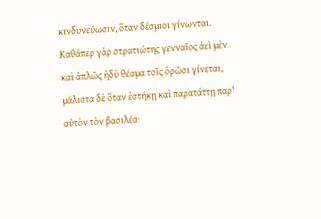κινδυνεύωσιν, ὅταν δέσµιοι γίνωνται. Καθάπερ γὰρ στρατιώτης γενναῖος ἀεὶ µὲν καὶ ἁπλῶς ἡδὺ θέαµα τοῖς ὁρῶσι γίνεται, µάλιστα δὲ ὅταν ἑστήκῃ καὶ παρατάττῃ παρ' αὐτὸν τὸν βασιλέα·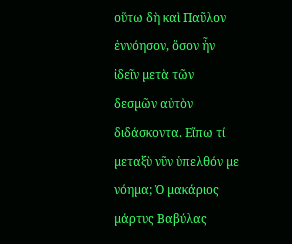οὕτω δὴ καὶ Παῦλον ἐννόησον, ὅσον ἦν ἰδεῖν µετὰ τῶν δεσµῶν αὐτὸν διδάσκοντα. Εἴπω τί µεταξὺ νῦν ὑπελθόν µε νόηµα; Ὁ µακάριος µάρτυς Βαβύλας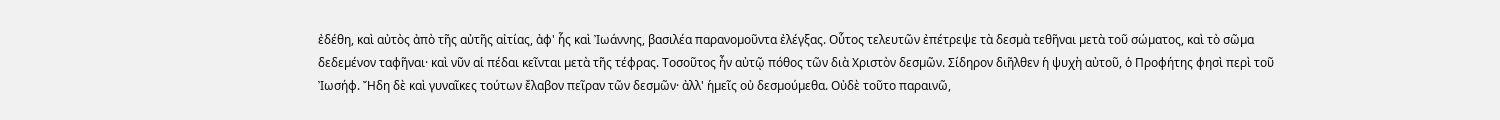ἐδέθη, καὶ αὐτὸς ἀπὸ τῆς αὐτῆς αἰτίας, ἀφ' ἧς καὶ Ἰωάννης, βασιλέα παρανοµοῦντα ἐλέγξας. Οὗτος τελευτῶν ἐπέτρεψε τὰ δεσµὰ τεθῆναι µετὰ τοῦ σώµατος, καὶ τὸ σῶµα δεδεµένον ταφῆναι· καὶ νῦν αἱ πέδαι κεῖνται µετὰ τῆς τέφρας. Τοσοῦτος ἦν αὐτῷ πόθος τῶν διὰ Χριστὸν δεσµῶν. Σίδηρον διῆλθεν ἡ ψυχὴ αὐτοῦ, ὁ Προφήτης φησὶ περὶ τοῦ Ἰωσήφ. Ἤδη δὲ καὶ γυναῖκες τούτων ἔλαβον πεῖραν τῶν δεσµῶν· ἀλλ' ἡµεῖς οὐ δεσµούµεθα. Οὐδὲ τοῦτο παραινῶ,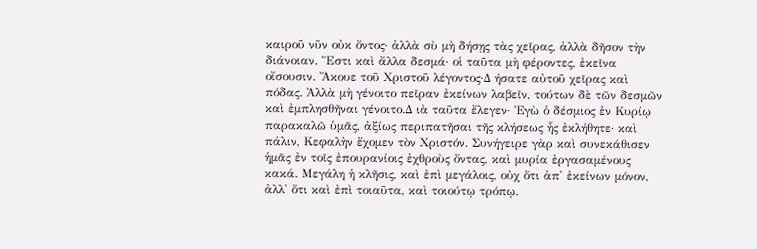καιροῦ νῦν οὐκ ὄντος· ἀλλὰ σὺ µὴ δήσῃς τὰς χεῖρας, ἀλλὰ δῆσον τὴν διάνοιαν. Ἔστι καὶ ἄλλα δεσµά· οἱ ταῦτα µὴ φέροντες, ἐκεῖνα οἴσουσιν. Ἄκουε τοῦ Χριστοῦ λέγοντος·∆ ήσατε αὐτοῦ χεῖρας καὶ πόδας. Ἀλλὰ µὴ γένοιτο πεῖραν ἐκείνων λαβεῖν, τούτων δὲ τῶν δεσµῶν καὶ ἐµπλησθῆναι γένοιτο.∆ ιὰ ταῦτα ἔλεγεν· Ἐγὼ ὁ δέσµιος ἐν Κυρίῳ παρακαλῶ ὑµᾶς, ἀξίως περιπατῆσαι τῆς κλήσεως ἧς ἐκλήθητε· καὶ πάλιν, Κεφαλὴν ἔχοµεν τὸν Χριστόν. Συνήγειρε γὰρ καὶ συνεκάθισεν ἡµᾶς ἐν τοῖς ἐπουρανίοις ἐχθροὺς ὄντας, καὶ µυρία ἐργασαµένους κακά. Μεγάλη ἡ κλῆσις, καὶ ἐπὶ µεγάλοις, οὐχ ὅτι ἀπ' ἐκείνων µόνον, ἀλλ' ὅτι καὶ ἐπὶ τοιαῦτα, καὶ τοιούτῳ τρόπῳ.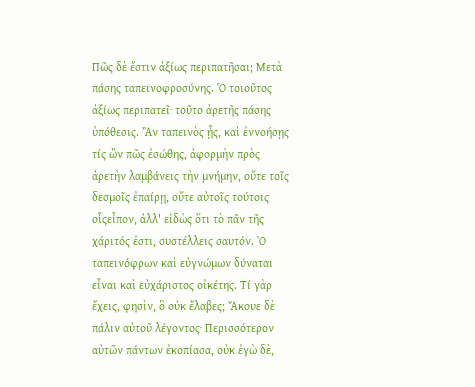Πῶς δὲ ἔστιν ἀξίως περιπατῆσαι; Μετὰ πάσης ταπεινοφροσύνης. Ὁ τοιοῦτος ἀξίως περιπατεῖ· τοῦτο ἀρετῆς πάσης ὑπόθεσις. Ἂν ταπεινὸς ᾖς, καὶ ἐννοήσῃς τίς ὢν πῶς ἐσώθης, ἀφορµὴν πρὸς ἀρετὴν λαµβάνεις τὴν µνήµην, οὔτε τοῖς δεσµοῖς ἐπαίρῃ, οὔτε αὐτοῖς τούτοις οἷςεἶπον, ἀλλ' εἰδὼς ὅτι τὸ πᾶν τῆς χάριτός ἐστι, συστέλλεις σαυτόν. Ὁ ταπεινόφρων καὶ εὐγνώµων δύναται εἶναι καὶ εὐχάριστος οἰκέτης. Τί γὰρ ἔχεις, φησὶν, ὃ οὐκ ἔλαβες; Ἄκουε δὲ πάλιν αὐτοῦ λέγοντος· Περισσότερον αὐτῶν πάντων ἐκοπίασα, οὐκ ἐγὼ δὲ,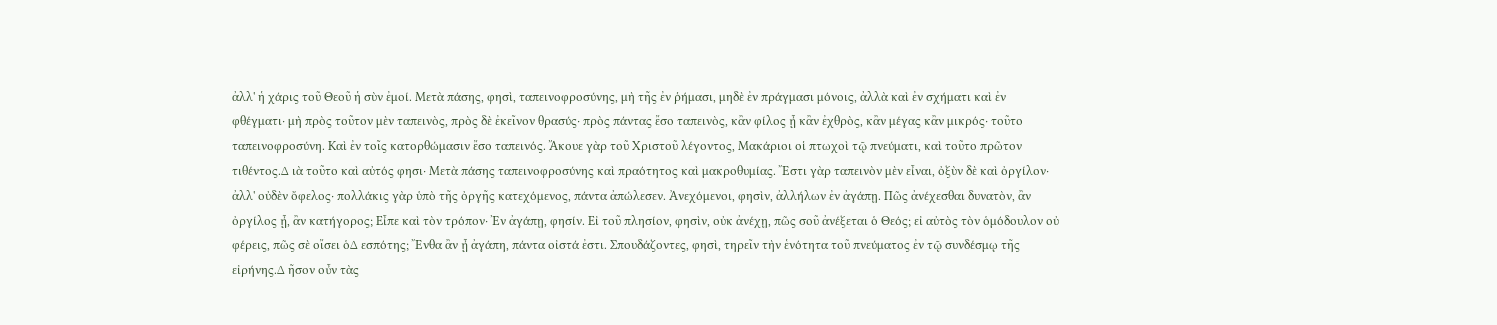ἀλλ' ἡ χάρις τοῦ Θεοῦ ἡ σὺν ἐµοί. Μετὰ πάσης, φησὶ, ταπεινοφροσύνης, µὴ τῆς ἐν ῥήµασι, µηδὲ ἐν πράγµασι µόνοις, ἀλλὰ καὶ ἐν σχήµατι καὶ ἐν φθέγµατι· µὴ πρὸς τοῦτον µὲν ταπεινὸς, πρὸς δὲ ἐκεῖνον θρασύς· πρὸς πάντας ἔσο ταπεινὸς, κἂν φίλος ᾖ κἂν ἐχθρὸς, κἂν µέγας κἂν µικρός· τοῦτο ταπεινοφροσύνη. Καὶ ἐν τοῖς κατορθώµασιν ἔσο ταπεινός. Ἄκουε γὰρ τοῦ Χριστοῦ λέγοντος, Μακάριοι οἱ πτωχοὶ τῷ πνεύµατι, καὶ τοῦτο πρῶτον τιθέντος.∆ ιὰ τοῦτο καὶ αὐτός φησι· Μετὰ πάσης ταπεινοφροσύνης καὶ πραότητος καὶ µακροθυµίας. Ἔστι γὰρ ταπεινὸν µὲν εἶναι, ὀξὺν δὲ καὶ ὀργίλον· ἀλλ' οὐδὲν ὄφελος· πολλάκις γὰρ ὑπὸ τῆς ὀργῆς κατεχόµενος, πάντα ἀπώλεσεν. Ἀνεχόµενοι, φησὶν, ἀλλήλων ἐν ἀγάπῃ. Πῶς ἀνέχεσθαι δυνατὸν, ἂν ὀργίλος ᾖ, ἂν κατήγορος; Εἶπε καὶ τὸν τρόπον· Ἐν ἀγάπῃ, φησίν. Εἰ τοῦ πλησίον, φησὶν, οὐκ ἀνέχῃ, πῶς σοῦ ἀνέξεται ὁ Θεός; εἰ αὐτὸς τὸν ὁµόδουλον οὐ φέρεις, πῶς σὲ οἴσει ὁ∆ εσπότης; Ἔνθα ἂν ᾖ ἀγάπη, πάντα οἰστά ἐστι. Σπουδάζοντες, φησὶ, τηρεῖν τὴν ἑνότητα τοῦ πνεύµατος ἐν τῷ συνδέσµῳ τῆς εἰρήνης.∆ ῆσον οὖν τὰς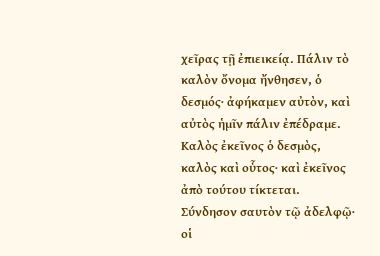χεῖρας τῇ ἐπιεικείᾳ. Πάλιν τὸ καλὸν ὄνοµα ἤνθησεν, ὁ δεσµός· ἀφήκαµεν αὐτὸν, καὶ αὐτὸς ἡµῖν πάλιν ἐπέδραµε. Καλὸς ἐκεῖνος ὁ δεσµὸς, καλὸς καὶ οὗτος· καὶ ἐκεῖνος ἀπὸ τούτου τίκτεται. Σύνδησον σαυτὸν τῷ ἀδελφῷ· οἱ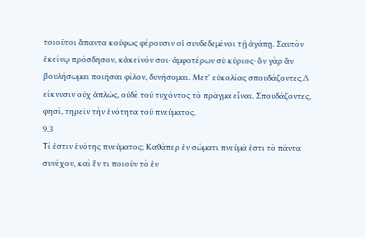τοιοῦτοι ἅπαντα κούφως φέρουσιν οἱ συνδεδεµένοι τῇ ἀγάπῃ. Σαυτὸν ἐκείνῳ πρόσδησον, κἀκεῖνόν σοι· ἀµφοτέρων σὺ κύριος· ὃν γὰρ ἂν βουλήσωµαι ποιῆσαι φίλον, δυνήσοµαι. Μετ' εὐκολίας σπουδάζοντες.∆ είκνυσιν οὐχ ἁπλῶς, οὐδὲ τοῦ τυχόντος τὸ πρᾶγµα εἶναι. Σπουδάζοντες, φησὶ, τηρεῖν τὴν ἑνότητα τοῦ πνεύµατος.
9.3
Τί ἐστιν ἑνότης πνεύµατος; Καθάπερ ἐν σώµατι πνεῦµά ἐστι τὸ πάντα συνέχον, καὶ ἕν τι ποιοῦν τὸ ἐν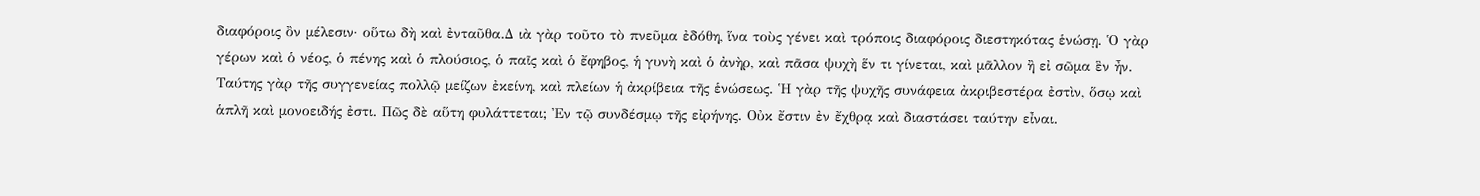διαφόροις ὂν µέλεσιν· οὕτω δὴ καὶ ἐνταῦθα.∆ ιὰ γὰρ τοῦτο τὸ πνεῦµα ἐδόθη, ἵνα τοὺς γένει καὶ τρόποις διαφόροις διεστηκότας ἑνώσῃ. Ὁ γὰρ γέρων καὶ ὁ νέος, ὁ πένης καὶ ὁ πλούσιος, ὁ παῖς καὶ ὁ ἔφηβος, ἡ γυνὴ καὶ ὁ ἀνὴρ, καὶ πᾶσα ψυχὴ ἕν τι γίνεται, καὶ µᾶλλον ἢ εἰ σῶµα ἓν ἦν. Ταύτης γὰρ τῆς συγγενείας πολλῷ µείζων ἐκείνη, καὶ πλείων ἡ ἀκρίβεια τῆς ἑνώσεως. Ἡ γὰρ τῆς ψυχῆς συνάφεια ἀκριβεστέρα ἐστὶν, ὅσῳ καὶ ἁπλῆ καὶ µονοειδής ἐστι. Πῶς δὲ αὕτη φυλάττεται; Ἐν τῷ συνδέσµῳ τῆς εἰρήνης. Οὐκ ἔστιν ἐν ἔχθρᾳ καὶ διαστάσει ταύτην εἶναι.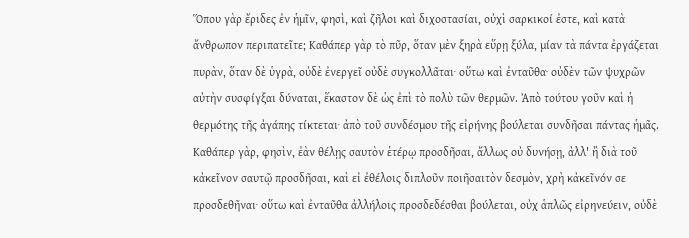Ὅπου γὰρ ἔριδες ἐν ἡµῖν, φησὶ, καὶ ζῆλοι καὶ διχοστασίαι, οὐχὶ σαρκικοί ἐστε, καὶ κατὰ ἄνθρωπον περιπατεῖτε; Καθάπερ γὰρ τὸ πῦρ, ὅταν µὲν ξηρὰ εὕρῃ ξύλα, µίαν τὰ πάντα ἐργάζεται πυρὰν, ὅταν δὲ ὑγρὰ, οὐδὲ ἐνεργεῖ οὐδὲ συγκολλᾶται· οὕτω καὶ ἐνταῦθα· οὐδὲν τῶν ψυχρῶν αὐτὴν συσφίγξαι δύναται, ἕκαστον δὲ ὡς ἐπὶ τὸ πολὺ τῶν θερµῶν. Ἀπὸ τούτου γοῦν καὶ ἡ θερµότης τῆς ἀγάπης τίκτεται· ἀπὸ τοῦ συνδέσµου τῆς εἰρήνης βούλεται συνδῆσαι πάντας ἡµᾶς. Καθάπερ γὰρ, φησὶν, ἐὰν θέλῃς σαυτὸν ἑτέρῳ προσδῆσαι, ἄλλως οὐ δυνήσῃ, ἀλλ' ἢ διὰ τοῦ κἀκεῖνον σαυτῷ προσδῆσαι, καὶ εἰ ἐθέλοις διπλοῦν ποιῆσαιτὸν δεσµὸν, χρὴ κἀκεῖνόν σε προσδεθῆναι· οὕτω καὶ ἐνταῦθα ἀλλήλοις προσδεδέσθαι βούλεται, οὐχ ἁπλῶς εἰρηνεύειν, οὐδὲ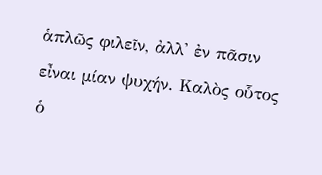ἁπλῶς φιλεῖν, ἀλλ' ἐν πᾶσιν εἶναι µίαν ψυχήν. Καλὸς οὗτος ὁ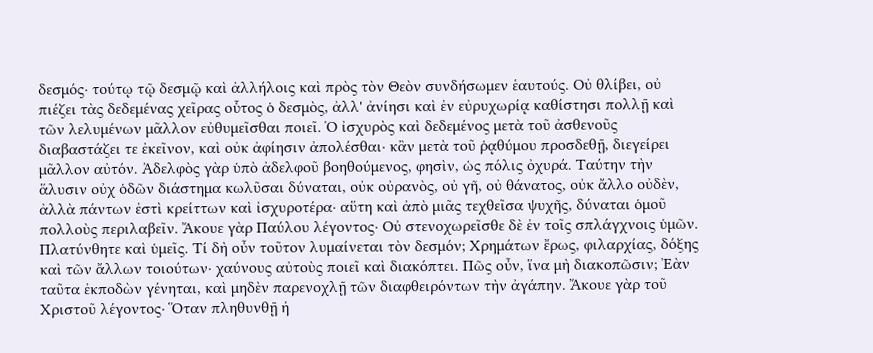δεσµός· τούτῳ τῷ δεσµῷ καὶ ἀλλήλοις καὶ πρὸς τὸν Θεὸν συνδήσωµεν ἑαυτούς. Οὐ θλίβει, οὐ πιέζει τὰς δεδεµένας χεῖρας οὗτος ὁ δεσµὸς, ἀλλ' ἀνίησι καὶ ἐν εὐρυχωρίᾳ καθίστησι πολλῇ καὶ τῶν λελυµένων µᾶλλον εὐθυµεῖσθαι ποιεῖ. Ὁ ἰσχυρὸς καὶ δεδεµένος µετὰ τοῦ ἀσθενοῦς διαβαστάζει τε ἐκεῖνον, καὶ οὐκ ἀφίησιν ἀπολέσθαι· κἂν µετὰ τοῦ ῥᾳθύµου προσδεθῇ, διεγείρει µᾶλλον αὐτόν. Ἀδελφὸς γὰρ ὑπὸ ἀδελφοῦ βοηθούµενος, φησὶν, ὡς πόλις ὀχυρά. Ταύτην τὴν ἅλυσιν οὐχ ὁδῶν διάστηµα κωλῦσαι δύναται, οὐκ οὐρανὸς, οὐ γῆ, οὐ θάνατος, οὐκ ἄλλο οὐδὲν, ἀλλὰ πάντων ἐστὶ κρείττων καὶ ἰσχυροτέρα· αὕτη καὶ ἀπὸ µιᾶς τεχθεῖσα ψυχῆς, δύναται ὁµοῦ πολλοὺς περιλαβεῖν. Ἄκουε γὰρ Παύλου λέγοντος· Οὐ στενοχωρεῖσθε δὲ ἐν τοῖς σπλάγχνοις ὑµῶν. Πλατύνθητε καὶ ὑµεῖς. Τί δὴ οὖν τοῦτον λυµαίνεται τὸν δεσµόν; Χρηµάτων ἔρως, φιλαρχίας, δόξης καὶ τῶν ἄλλων τοιούτων· χαύνους αὐτοὺς ποιεῖ καὶ διακόπτει. Πῶς οὖν, ἵνα µὴ διακοπῶσιν; Ἐὰν ταῦτα ἐκποδὼν γένηται, καὶ µηδὲν παρενοχλῇ τῶν διαφθειρόντων τὴν ἀγάπην. Ἄκουε γὰρ τοῦ Χριστοῦ λέγοντος· Ὅταν πληθυνθῇ ἡ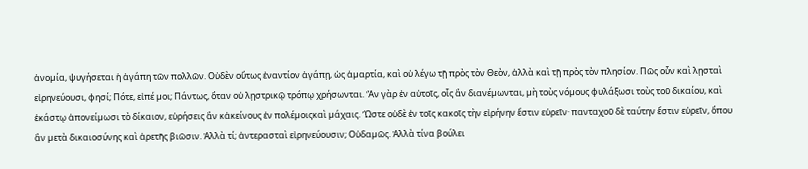ἀνοµία, ψυγήσεται ἡ ἀγάπη τῶν πολλῶν. Οὐδὲν οὕτως ἐναντίον ἀγάπῃ, ὡς ἁµαρτία, καὶ οὐ λέγω τῇ πρὸς τὸν Θεὸν, ἀλλὰ καὶ τῇ πρὸς τὸν πλησίον. Πῶς οὖν καὶ λῃσταὶ εἰρηνεύουσι, φησί; Πότε, εἰπέ µοι; Πάντως, ὅταν οὐ λῃστρικῷ τρόπῳ χρήσωνται. Ἂν γὰρ ἐν αὐτοῖς, οἷς ἂν διανέµωνται, µὴ τοὺς νόµους φυλάξωσι τοὺς τοῦ δικαίου, καὶ ἑκάστῳ ἀπονείµωσι τὸ δίκαιον, εὑρήσεις ἂν κἀκείνους ἐν πολέµοιςκαὶ µάχαις. Ὥστε οὐδὲ ἐν τοῖς κακοῖς τὴν εἰρήνην ἔστιν εὑρεῖν· πανταχοῦ δὲ ταύτην ἔστιν εὑρεῖν, ὅπου ἂν µετὰ δικαιοσύνης καὶ ἀρετῆς βιῶσιν. Ἀλλὰ τί; ἀντερασταὶ εἰρηνεύουσιν; Οὐδαµῶς. Ἀλλὰ τίνα βούλει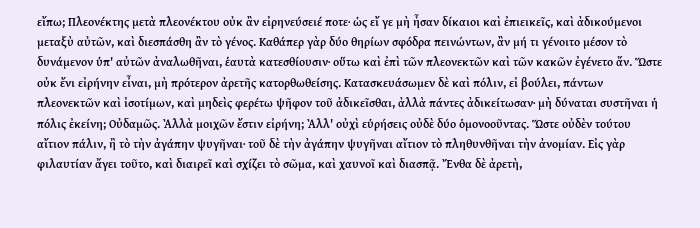εἴπω; Πλεονέκτης µετὰ πλεονέκτου οὐκ ἂν εἰρηνεύσειέ ποτε· ὡς εἴ γε µὴ ἦσαν δίκαιοι καὶ ἐπιεικεῖς, καὶ ἀδικούµενοι µεταξὺ αὐτῶν, καὶ διεσπάσθη ἂν τὸ γένος. Καθάπερ γὰρ δύο θηρίων σφόδρα πεινώντων, ἂν µή τι γένοιτο µέσον τὸ δυνάµενον ὑπ' αὐτῶν ἀναλωθῆναι, ἑαυτὰ κατεσθίουσιν· οὕτω καὶ ἐπὶ τῶν πλεονεκτῶν καὶ τῶν κακῶν ἐγένετο ἄν. Ὥστε οὐκ ἔνι εἰρήνην εἶναι, µὴ πρότερον ἀρετῆς κατορθωθείσης. Κατασκευάσωµεν δὲ καὶ πόλιν, εἰ βούλει, πάντων πλεονεκτῶν καὶ ἰσοτίµων, καὶ µηδεὶς φερέτω ψῆφον τοῦ ἀδικεῖσθαι, ἀλλὰ πάντες ἀδικείτωσαν· µὴ δύναται συστῆναι ἡ πόλις ἐκείνη; Οὐδαµῶς. Ἀλλὰ µοιχῶν ἔστιν εἰρήνη; Ἀλλ' οὐχὶ εὑρήσεις οὐδὲ δύο ὁµονοοῦντας. Ὥστε οὐδὲν τούτου αἴτιον πάλιν, ἢ τὸ τὴν ἀγάπην ψυγῆναι· τοῦ δὲ τὴν ἀγάπην ψυγῆναι αἴτιον τὸ πληθυνθῆναι τὴν ἀνοµίαν. Εἰς γὰρ φιλαυτίαν ἄγει τοῦτο, καὶ διαιρεῖ καὶ σχίζει τὸ σῶµα, καὶ χαυνοῖ καὶ διασπᾷ. Ἔνθα δὲ ἀρετὴ,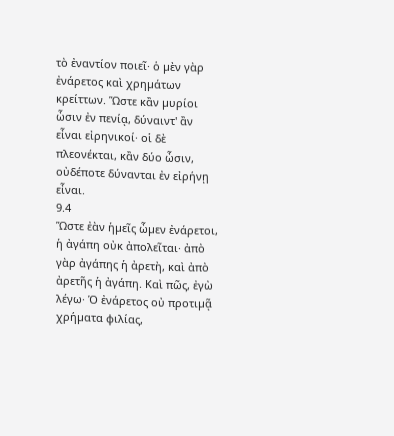τὸ ἐναντίον ποιεῖ· ὁ µὲν γὰρ ἐνάρετος καὶ χρηµάτων κρείττων. Ὥστε κἂν µυρίοι ὦσιν ἐν πενίᾳ, δύναιντ' ἂν εἶναι εἰρηνικοί· οἱ δὲ πλεονέκται, κἂν δύο ὦσιν, οὐδέποτε δύνανται ἐν εἰρήνῃ εἶναι.
9.4
Ὥστε ἐὰν ἡµεῖς ὦµεν ἐνάρετοι, ἡ ἀγάπη οὐκ ἀπολεῖται· ἀπὸ γὰρ ἀγάπης ἡ ἀρετὴ, καὶ ἀπὸ ἀρετῆς ἡ ἀγάπη. Καὶ πῶς, ἐγὼ λέγω· Ὁ ἐνάρετος οὐ προτιµᾷ χρήµατα φιλίας,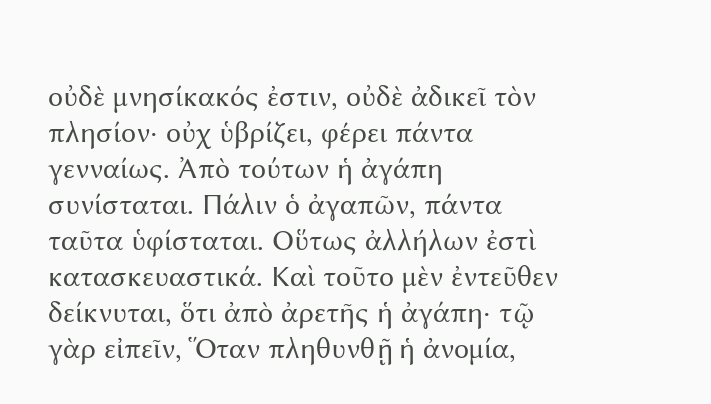οὐδὲ µνησίκακός ἐστιν, οὐδὲ ἀδικεῖ τὸν πλησίον· οὐχ ὑβρίζει, φέρει πάντα γενναίως. Ἀπὸ τούτων ἡ ἀγάπη συνίσταται. Πάλιν ὁ ἀγαπῶν, πάντα ταῦτα ὑφίσταται. Οὕτως ἀλλήλων ἐστὶ κατασκευαστικά. Καὶ τοῦτο µὲν ἐντεῦθεν δείκνυται, ὅτι ἀπὸ ἀρετῆς ἡ ἀγάπη· τῷ γὰρ εἰπεῖν, Ὅταν πληθυνθῇ ἡ ἀνοµία,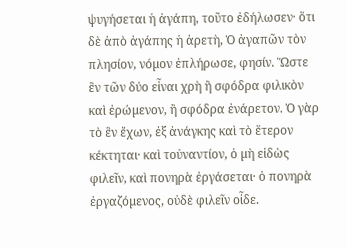ψυγήσεται ἡ ἀγάπη, τοῦτο ἐδήλωσεν· ὅτι δὲ ἀπὸ ἀγάπης ἡ ἀρετὴ, Ὁ ἀγαπῶν τὸν πλησίον, νόµον ἐπλήρωσε, φησίν. Ὥστε ἓν τῶν δύο εἶναι χρὴ ἢ σφόδρα φιλικὸν καὶ ἐρώµενον, ἢ σφόδρα ἐνάρετον. Ὁ γὰρ τὸ ἓν ἔχων, ἐξ ἀνάγκης καὶ τὸ ἕτερον κέκτηται· καὶ τοὐναντίον, ὁ µὴ εἰδὼς φιλεῖν, καὶ πονηρὰ ἐργάσεται· ὁ πονηρὰ ἐργαζόµενος, οὐδὲ φιλεῖν οἶδε.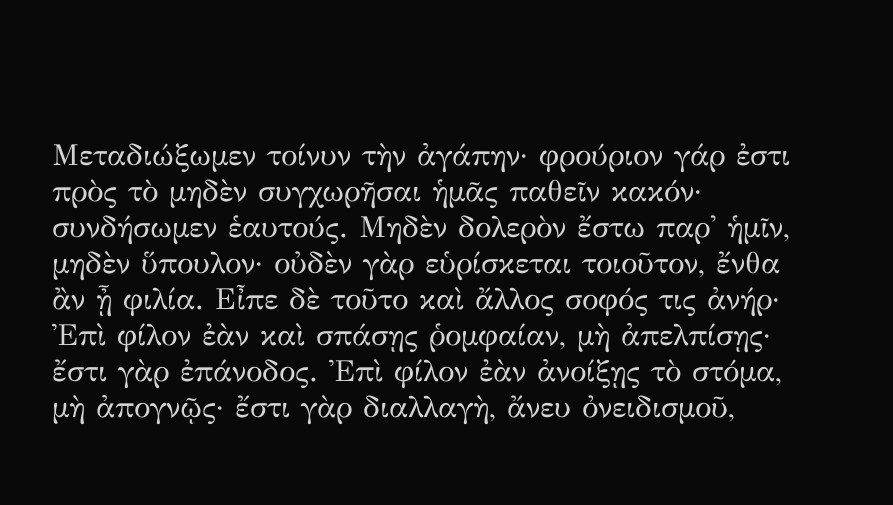Μεταδιώξωµεν τοίνυν τὴν ἀγάπην· φρούριον γάρ ἐστι πρὸς τὸ µηδὲν συγχωρῆσαι ἡµᾶς παθεῖν κακόν· συνδήσωµεν ἑαυτούς. Μηδὲν δολερὸν ἔστω παρ' ἡµῖν, µηδὲν ὕπουλον· οὐδὲν γὰρ εὑρίσκεται τοιοῦτον, ἔνθα ἂν ᾖ φιλία. Εἶπε δὲ τοῦτο καὶ ἄλλος σοφός τις ἀνήρ· Ἐπὶ φίλον ἐὰν καὶ σπάσῃς ῥοµφαίαν, µὴ ἀπελπίσῃς· ἔστι γὰρ ἐπάνοδος. Ἐπὶ φίλον ἐὰν ἀνοίξῃς τὸ στόµα, µὴ ἀπογνῷς· ἔστι γὰρ διαλλαγὴ, ἄνευ ὀνειδισµοῦ,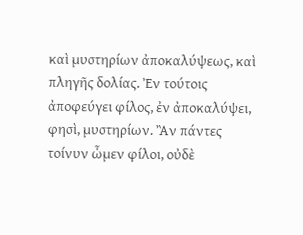καὶ µυστηρίων ἀποκαλύψεως, καὶ πληγῆς δολίας. Ἐν τούτοις ἀποφεύγει φίλος, ἐν ἀποκαλύψει, φησὶ, µυστηρίων. Ἂν πάντες τοίνυν ὦµεν φίλοι, οὐδὲ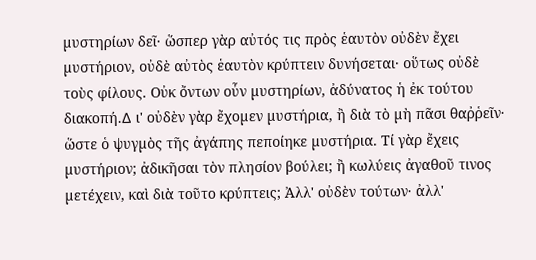µυστηρίων δεῖ· ὥσπερ γὰρ αὐτός τις πρὸς ἑαυτὸν οὐδὲν ἔχει µυστήριον, οὐδὲ αὐτὸς ἑαυτὸν κρύπτειν δυνήσεται· οὕτως οὐδὲ τοὺς φίλους. Οὐκ ὄντων οὖν µυστηρίων, ἀδύνατος ἡ ἐκ τούτου διακοπή.∆ ι' οὐδὲν γὰρ ἔχοµεν µυστήρια, ἢ διὰ τὸ µὴ πᾶσι θαῤῥεῖν· ὥστε ὁ ψυγµὸς τῆς ἀγάπης πεποίηκε µυστήρια. Τί γὰρ ἔχεις µυστήριον; ἀδικῆσαι τὸν πλησίον βούλει; ἢ κωλύεις ἀγαθοῦ τινος µετέχειν, καὶ διὰ τοῦτο κρύπτεις; Ἀλλ' οὐδὲν τούτων· ἀλλ'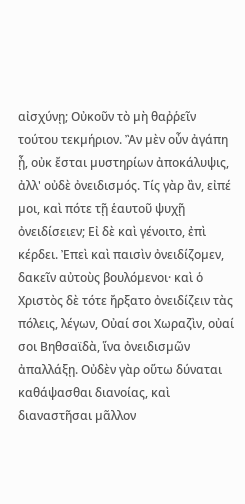αἰσχύνῃ; Οὐκοῦν τὸ µὴ θαῤῥεῖν τούτου τεκµήριον. Ἂν µὲν οὖν ἀγάπη ᾖ, οὐκ ἔσται µυστηρίων ἀποκάλυψις, ἀλλ' οὐδὲ ὀνειδισµός. Τίς γὰρ ἂν, εἰπέ µοι, καὶ πότε τῇ ἑαυτοῦ ψυχῇ ὀνειδίσειεν; Εἰ δὲ καὶ γένοιτο, ἐπὶ κέρδει. Ἐπεὶ καὶ παισὶν ὀνειδίζοµεν, δακεῖν αὐτοὺς βουλόµενοι· καὶ ὁ Χριστὸς δὲ τότε ἤρξατο ὀνειδίζειν τὰς πόλεις, λέγων, Οὐαί σοι Χωραζὶν, οὐαί σοι Βηθσαϊδὰ, ἵνα ὀνειδισµῶν ἀπαλλάξῃ. Οὐδὲν γὰρ οὕτω δύναται καθάψασθαι διανοίας, καὶ διαναστῆσαι µᾶλλον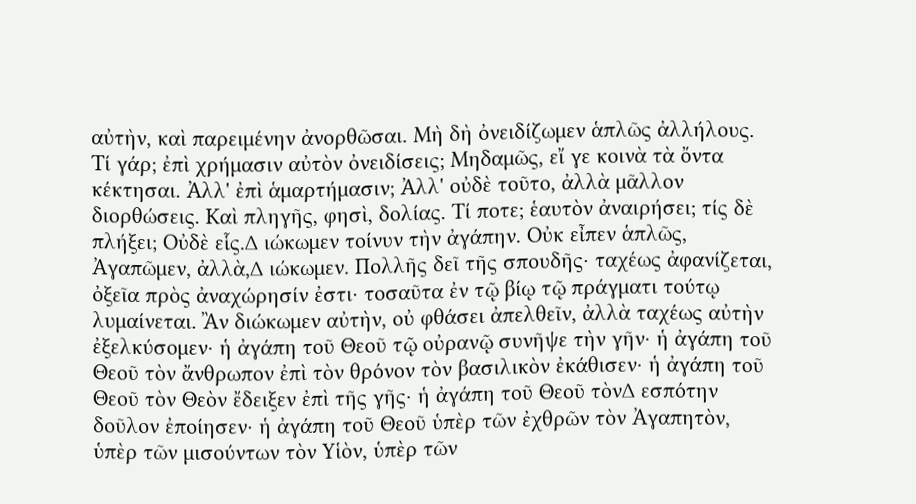αὐτὴν, καὶ παρειµένην ἀνορθῶσαι. Μὴ δὴ ὀνειδίζωµεν ἁπλῶς ἀλλήλους. Τί γάρ; ἐπὶ χρήµασιν αὐτὸν ὀνειδίσεις; Μηδαµῶς, εἴ γε κοινὰ τὰ ὄντα κέκτησαι. Ἀλλ' ἐπὶ ἁµαρτήµασιν; Ἀλλ' οὐδὲ τοῦτο, ἀλλὰ µᾶλλον διορθώσεις. Καὶ πληγῆς, φησὶ, δολίας. Τί ποτε; ἑαυτὸν ἀναιρήσει; τίς δὲ πλήξει; Οὐδὲ εἷς.∆ ιώκωµεν τοίνυν τὴν ἀγάπην. Οὐκ εἶπεν ἁπλῶς, Ἀγαπῶµεν, ἀλλὰ,∆ ιώκωµεν. Πολλῆς δεῖ τῆς σπουδῆς· ταχέως ἀφανίζεται, ὀξεῖα πρὸς ἀναχώρησίν ἐστι· τοσαῦτα ἐν τῷ βίῳ τῷ πράγµατι τούτῳ λυµαίνεται. Ἂν διώκωµεν αὐτὴν, οὐ φθάσει ἀπελθεῖν, ἀλλὰ ταχέως αὐτὴν ἐξελκύσοµεν· ἡ ἀγάπη τοῦ Θεοῦ τῷ οὐρανῷ συνῆψε τὴν γῆν· ἡ ἀγάπη τοῦ Θεοῦ τὸν ἄνθρωπον ἐπὶ τὸν θρόνον τὸν βασιλικὸν ἐκάθισεν· ἡ ἀγάπη τοῦ Θεοῦ τὸν Θεὸν ἔδειξεν ἐπὶ τῆς γῆς· ἡ ἀγάπη τοῦ Θεοῦ τὸν∆ εσπότην δοῦλον ἐποίησεν· ἡ ἀγάπη τοῦ Θεοῦ ὑπὲρ τῶν ἐχθρῶν τὸν Ἀγαπητὸν, ὑπὲρ τῶν µισούντων τὸν Υἱὸν, ὑπὲρ τῶν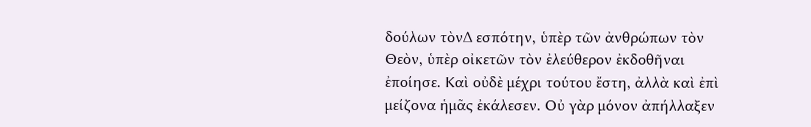δούλων τὸν∆ εσπότην, ὑπὲρ τῶν ἀνθρώπων τὸν Θεὸν, ὑπὲρ οἰκετῶν τὸν ἐλεύθερον ἐκδοθῆναι ἐποίησε. Καὶ οὐδὲ µέχρι τούτου ἔστη, ἀλλὰ καὶ ἐπὶ µείζονα ἡµᾶς ἐκάλεσεν. Οὐ γὰρ µόνον ἀπήλλαξεν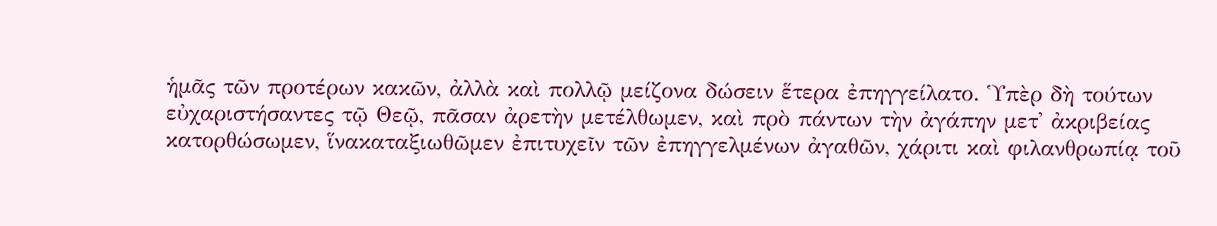ἡµᾶς τῶν προτέρων κακῶν, ἀλλὰ καὶ πολλῷ µείζονα δώσειν ἕτερα ἐπηγγείλατο. Ὑπὲρ δὴ τούτων εὐχαριστήσαντες τῷ Θεῷ, πᾶσαν ἀρετὴν µετέλθωµεν, καὶ πρὸ πάντων τὴν ἀγάπην µετ' ἀκριβείας κατορθώσωµεν, ἵνακαταξιωθῶµεν ἐπιτυχεῖν τῶν ἐπηγγελµένων ἀγαθῶν, χάριτι καὶ φιλανθρωπίᾳ τοῦ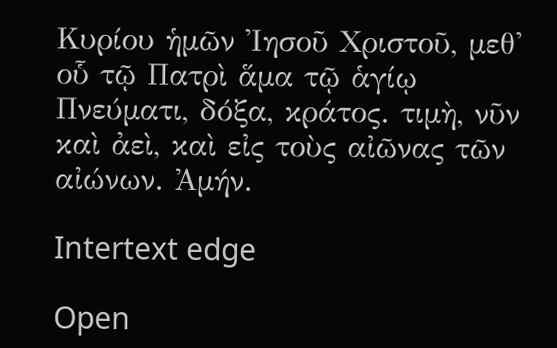Κυρίου ἡµῶν Ἰησοῦ Χριστοῦ, µεθ' οὗ τῷ Πατρὶ ἅµα τῷ ἁγίῳ Πνεύµατι, δόξα, κράτος. τιµὴ, νῦν καὶ ἀεὶ, καὶ εἰς τοὺς αἰῶνας τῶν αἰώνων. Ἀµήν.

Intertext edge

Open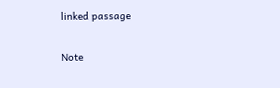linked passage

Note